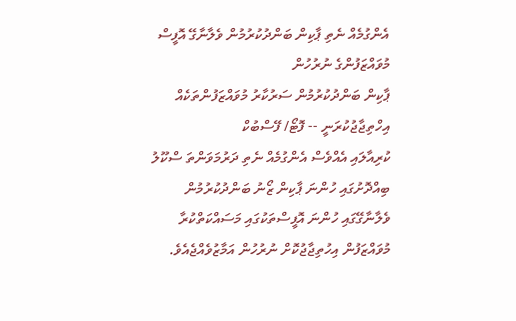އެންގުމެއް ނެތި ޕާކިން ބަންދުކުރުމުން ވެލާނާގޭ އޮފީސް މުވައްޒަފުންގެ ނުރުހުން
ޕާކިން ބަންދުކުރުމުން ސަރުކާރު މުވައްޒަފުންތަކެއް އިހްތިޖާޖުކުރަނީ -- ފޮޓޯ/ ފޭސްބުކް
ކުރިއާލައި އެއްވެސް އެންގުމެއް ނެތި ދަރުމަވަންތަ ސްކޫލު ބިއްދޮށުގައި ހުންނަ ޕާކިން ޒޯނު ބަންދުކުރުމުން ވެލާނާގޭގައި ހުންނަ އޮފީސްތަކުގައި މަސައްކަތްކުރާ މުވައްޒަފުން އިހުތިޖާޖުކޮށް ނުރުހުން އަމާޒުވެއްޖެއެވެ.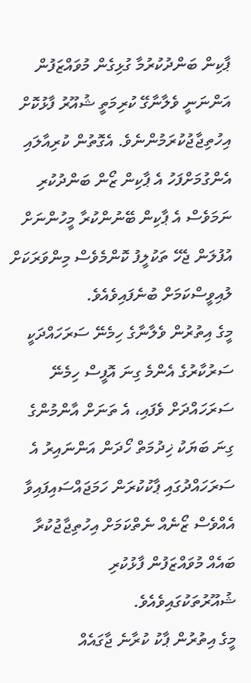ޕާކިން ބަންދުކުރުމާ ގުޅިގެން މުވައްޒަފުން އަންނަނީ ވެލާނާގޭ ކުރިމަތީ ޝުއޫރު ފާޅުކޮށް އިހުތިޖާޖުކުރަމުންނެވެ. އެގޮތުން ކުރިއާލައި އެންގުމަށްފަހު އެ ޕާކިން ޒޯން ބަންދުކުރި ނަމަވެސް އެ ޕާކިން ބޭނުންކުރާ މީހުންނަށް އުފުލަން ޖެހޭ ތަކުލީފު ކޮންމެވެސް މިންވަރަކަށް ލުއިވީސްކަމަށް ބުނެފައިވެއެވެ.
މީގެ އިތުރުން ވެލާނާގެ ހިމެނޭ ސަރަހައްދަކީ ސަރުކާރުގެ އެންމެ ގިނަ އޮފީސް ހިމެނޭ ސަރަހައްދަށް ވެފައި، އެ ތަނަށް އާންމުންގެ ގިނަ ބަޔަކު ޚިދުމަތް ހޯދަން އަންނައިރު އެ ސަރަހައްދުގައި ޕާކުކުރަން ހަމަޖައްސައިފައިވާ އެއްވެސް ޒޯނެއް ނެތްކަމަށް އިހުތިޖާޖުކުރާ ބައެއް މުވައްޒަފުން ފާޅުކުރި ޝުއޫރުތަކުގައިވެއެވެ.
މީގެ އިތުރުން ޕާކު ކުރާނެ ޖާގައެއް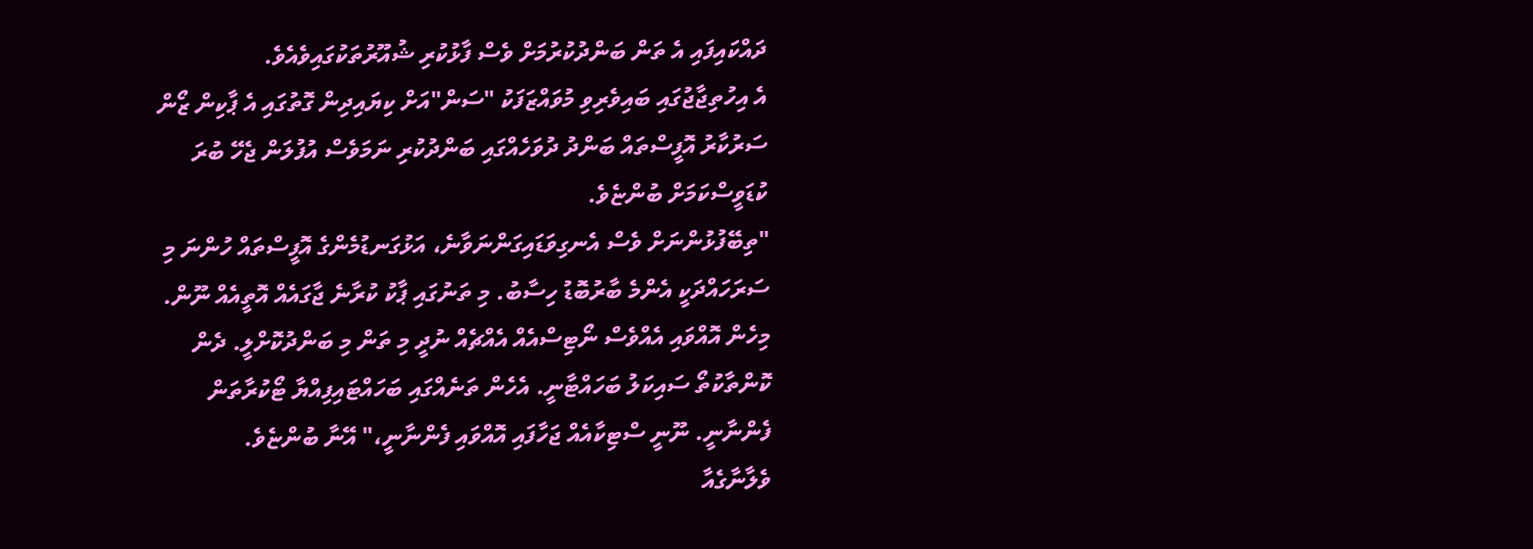ދައްކައިފައި އެ ތަން ބަންދުކުރުމަށް ވެސް ފާޅުކުރި ޝުއޫރުތަކުގައިވެއެވެ.
އެ އިހުތިޖާޖުގައި ބައިވެރިވި މުވައްޒަފަކު "ސަން"އަށް ކިޔައިދިން ގޮތުގައި އެ ޕާކިން ޒޯން ސަރުކާރު އޮފީސްތައް ބަންދު ދުވަހެއްގައި ބަންދުކުރި ނަމަވެސް އުފުލަން ޖެހޭ ބުރަ ކުޑަވީސްކަމަށް ބުންޏެވެ.
"ތިބޭފުޅުންނަށް ވެސް އެނގިވަޑައިގަންނަވާނެ، އަޅުގަނޑުމެންގެ އޮފީސްތައް ހުންނަ މި ސަރަހައްދަކީ އެންމެ ބާރުބޮޑު ހިސާބު. މި ތަނުގައި ޕާކު ކުރާނެ ޖާގައެއް އޮތީއެއް ނޫން. މިހެން އޮއްވައި އެއްވެސް ނޯޓިސްއެއް އެއްޗެއް ނުދީ މި ތަން މި ބަންދުކޮށްލީ. ދެން ކޮންތާކުތޯ ސައިކަލު ބަހައްޓާނީ. އެހެން ތަނެއްގައި ބަހައްޓައިފިއްޔާ ޓޯކުރާތަން ފެންނާނީ. ނޫނީ ސްޓިކާއެއް ޖަހާފައި އޮއްވައި ފެންނާނީ،" އޭނާ ބުންޏެވެ.
ވެލާނާގެއާ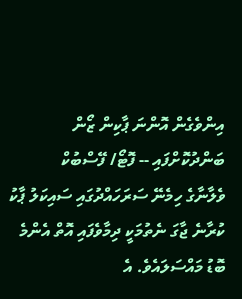އިންވެގެން އޮންނަ ޕާކިން ޒޯން ބަންދުކޮށްފައި -- ފޮޓޯ/ ފޭސްބުކް
ވެލާނާގެ ހިމެނޭ ސަރަހައްދުގައި ސައިކަލު ޕާކު ކުރާނެ ޖާގަ ނެތުމަކީ ދިމާވެފައި އޮތް އެންމެ ބޮޑު މައްސަލައެވެ. އެ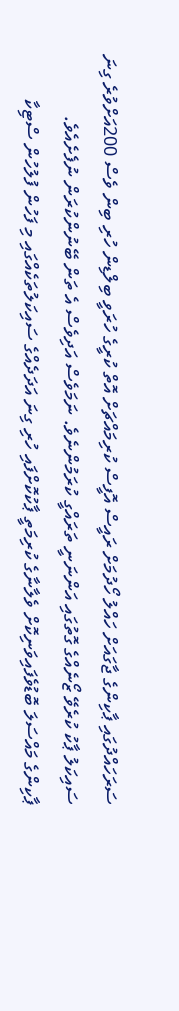ސަރަހައްދުގައި ޕާކިންގެ ޖާގައަށް ހައްލު ހޯދުމަށް ރައީސް އޮފީސް ކުރިމައްޗަށް އޮތް ކުރީގެ ހުރަވީ ބިލްޑިން ހުރި ބިން ވެސް 200އަށްވުރެ ގިނަ ސައިކަލު ޕާކު ކުރެވޭ ޒޯނެއްގެ ގޮތުގައި އަންނަނީ ތަރައްގީ ކުރަމުންނެވެ. ނަމަވެސް އަދިވެސް އެ ތަން ބޭނުންކުރަން ނުފެށެއެވެ.
ޕާކިންގެ މައްސަލަ ބޮޑުވެފައިވަނިކޮށް ވެލާނާގެ ކުރިމަތީ ޕާކުކޮށްފައި ހުރި ގިނަ އަދަދެއްގެ ސައިކަލުތަކެއްގައި މި ފަހުން ފުލުހުން ސްޓިކާ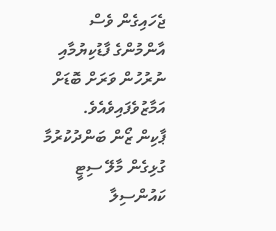ޖެހައިގެން ވެސް އާންމުންގެ ފާޑުކިޔުމާއި ނުރުހުން ވަރަށް ބޮޑަށް އަމާޒުވެފައިވެއެވެ.
ޕާކިން ޒޯން ބަންދުކުރުމާ ގުޅިގެން މާލޭ ސިޓީ ކައުންސިލާ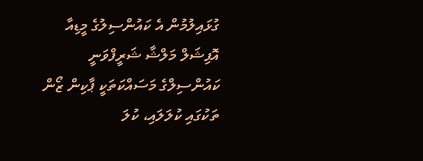ގުޅައިލުމުން އެ ކައުންސިލުގެ މީޑިއާ އޮފިޝަލް މަލްޝާ ޝަރީފްވަނީ ކައުންސިލްގެ މަސައްކަތަކީ ޕާކިން ޒޯން ތަކުގައި ކުލަލައި، ކުލަ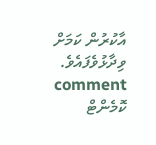އާކުރުން ކަމަށް ވިދާޅުވެފައެވެ.
comment ކޮމެންޓް